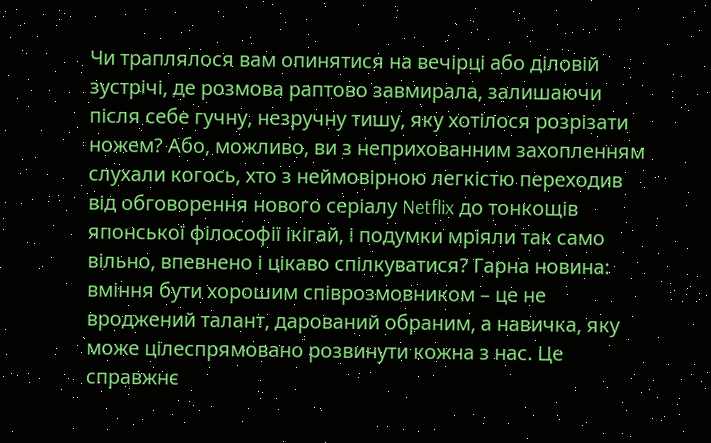Чи траплялося вам опинятися на вечірці або діловій зустрічі, де розмова раптово завмирала, залишаючи після себе гучну, незручну тишу, яку хотілося розрізати ножем? Або, можливо, ви з неприхованним захопленням слухали когось, хто з неймовірною легкістю переходив від обговорення нового серіалу Netflix до тонкощів японської філософії ікігай, і подумки мріяли так само вільно, впевнено і цікаво спілкуватися? Гарна новина: вміння бути хорошим співрозмовником – це не вроджений талант, дарований обраним, а навичка, яку може цілеспрямовано розвинути кожна з нас. Це справжнє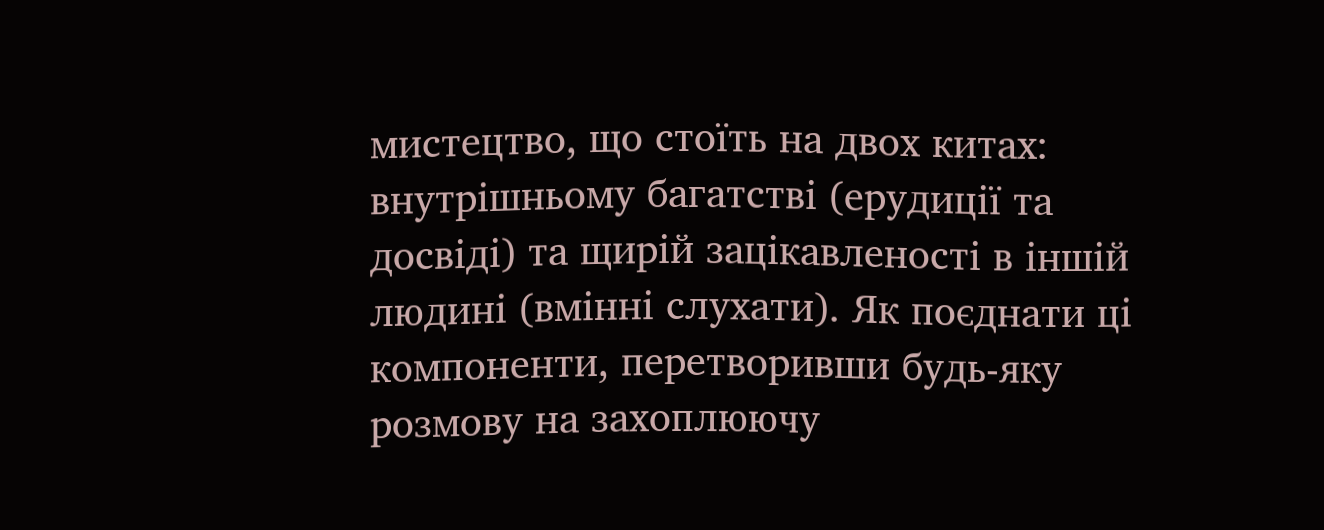мистецтво, що стоїть на двох китах: внутрішньому багатстві (ерудиції та досвіді) та щирій зацікавленості в іншій людині (вмінні слухати). Як поєднати ці компоненти, перетворивши будь-яку розмову на захоплюючу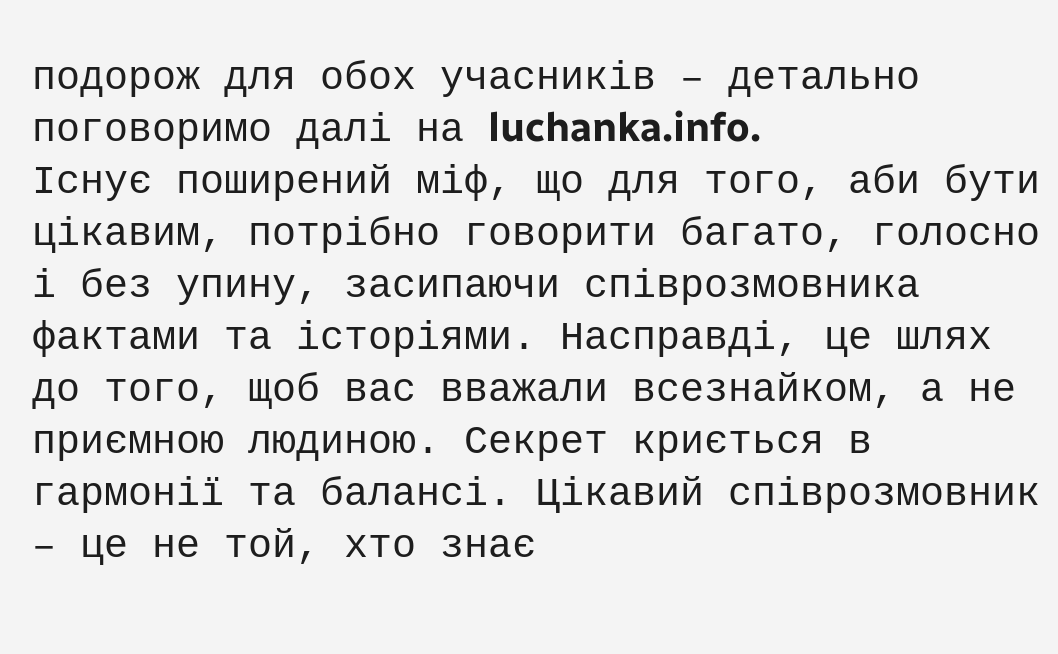подорож для обох учасників – детально поговоримо далі на luchanka.info.
Існує поширений міф, що для того, аби бути цікавим, потрібно говорити багато, голосно і без упину, засипаючи співрозмовника фактами та історіями. Насправді, це шлях до того, щоб вас вважали всезнайком, а не приємною людиною. Секрет криється в гармонії та балансі. Цікавий співрозмовник – це не той, хто знає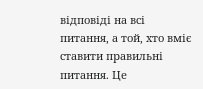відповіді на всі питання, а той, хто вміє ставити правильні питання. Це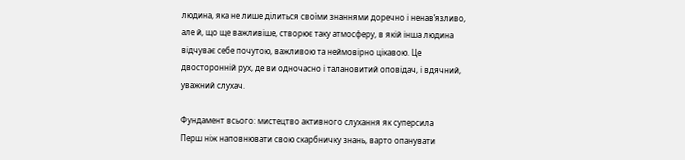людина, яка не лише ділиться своїми знаннями доречно і ненав’язливо, але й, що ще важливіше, створює таку атмосферу, в якій інша людина відчуває себе почутою, важливою та неймовірно цікавою. Це двосторонній рух, де ви одночасно і талановитий оповідач, і вдячний, уважний слухач.

Фундамент всього: мистецтво активного слухання як суперсила
Перш ніж наповнювати свою скарбничку знань, варто опанувати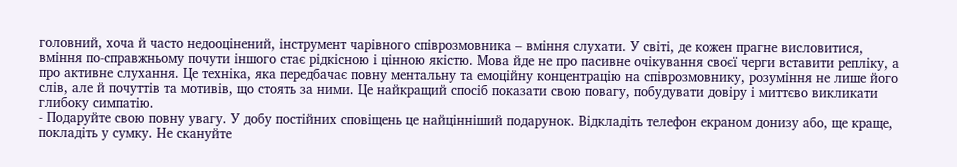головний, хоча й часто недооцінений, інструмент чарівного співрозмовника – вміння слухати. У світі, де кожен прагне висловитися, вміння по-справжньому почути іншого стає рідкісною і цінною якістю. Мова йде не про пасивне очікування своєї черги вставити репліку, а про активне слухання. Це техніка, яка передбачає повну ментальну та емоційну концентрацію на співрозмовнику, розуміння не лише його слів, але й почуттів та мотивів, що стоять за ними. Це найкращий спосіб показати свою повагу, побудувати довіру і миттєво викликати глибоку симпатію.
- Подаруйте свою повну увагу. У добу постійних сповіщень це найцінніший подарунок. Відкладіть телефон екраном донизу або, ще краще, покладіть у сумку. Не скануйте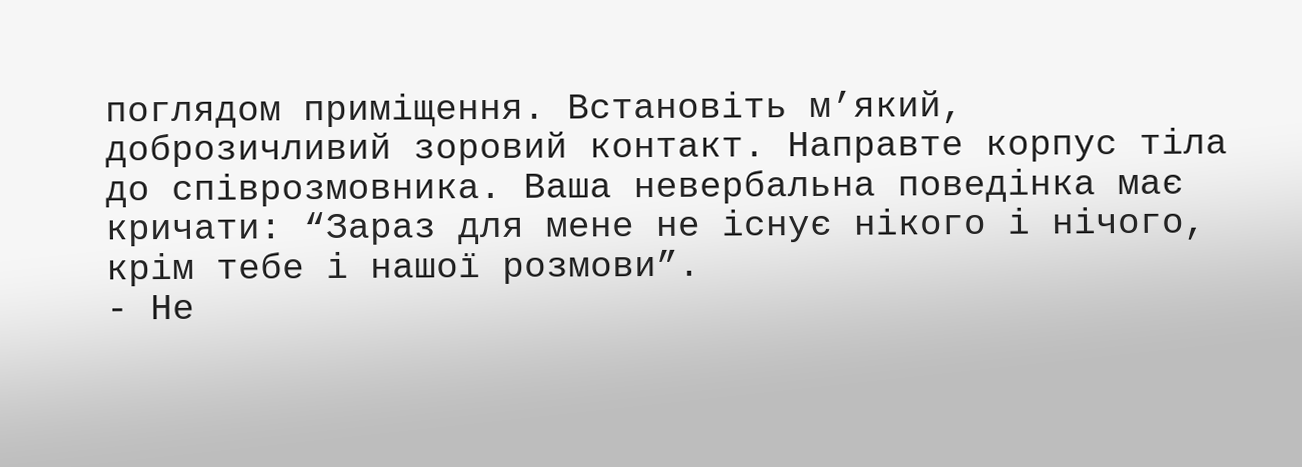поглядом приміщення. Встановіть м’який, доброзичливий зоровий контакт. Направте корпус тіла до співрозмовника. Ваша невербальна поведінка має кричати: “Зараз для мене не існує нікого і нічого, крім тебе і нашої розмови”.
- Не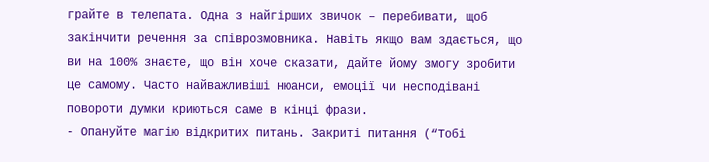грайте в телепата. Одна з найгірших звичок – перебивати, щоб закінчити речення за співрозмовника. Навіть якщо вам здається, що ви на 100% знаєте, що він хоче сказати, дайте йому змогу зробити це самому. Часто найважливіші нюанси, емоції чи несподівані повороти думки криються саме в кінці фрази.
- Опануйте магію відкритих питань. Закриті питання (“Тобі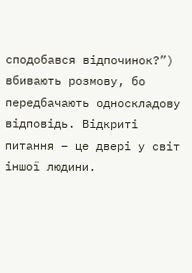сподобався відпочинок?”) вбивають розмову, бо передбачають односкладову відповідь. Відкриті питання – це двері у світ іншої людини.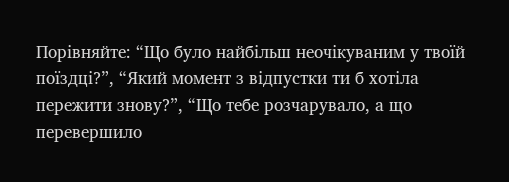Порівняйте: “Що було найбільш неочікуваним у твоїй поїздці?”, “Який момент з відпустки ти б хотіла пережити знову?”, “Що тебе розчарувало, а що перевершило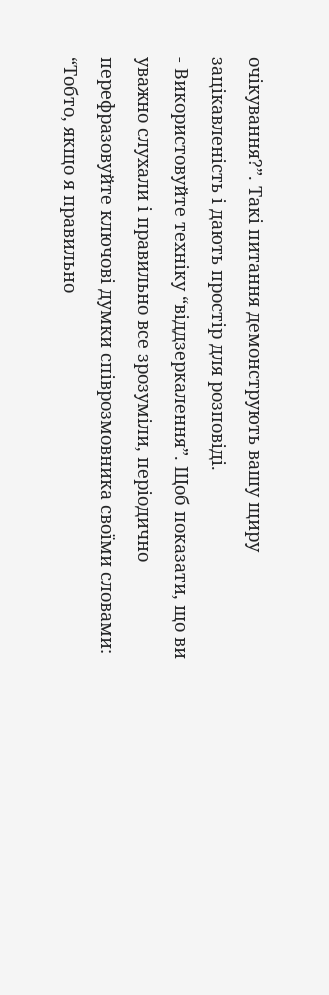очікування?”. Такі питання демонструють вашу щиру зацікавленість і дають простір для розповіді.
- Використовуйте техніку “віддзеркалення”. Щоб показати, що ви уважно слухали і правильно все зрозуміли, періодично перефразовуйте ключові думки співрозмовника своїми словами: “Тобто, якщо я правильно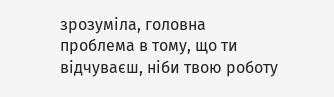зрозуміла, головна проблема в тому, що ти відчуваєш, ніби твою роботу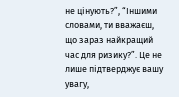не цінують?”, “Іншими словами, ти вважаєш, що зараз найкращий час для ризику?”. Це не лише підтверджує вашу увагу,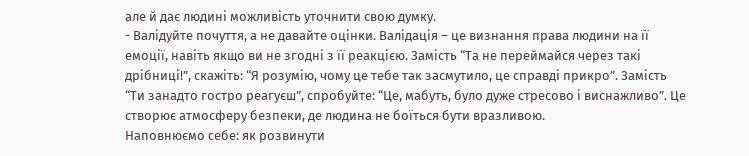але й дає людині можливість уточнити свою думку.
- Валідуйте почуття, а не давайте оцінки. Валідація – це визнання права людини на її емоції, навіть якщо ви не згодні з її реакцією. Замість “Та не переймайся через такі дрібниці!”, скажіть: “Я розумію, чому це тебе так засмутило, це справді прикро”. Замість “Ти занадто гостро реагуєш”, спробуйте: “Це, мабуть, було дуже стресово і виснажливо”. Це створює атмосферу безпеки, де людина не боїться бути вразливою.
Наповнюємо себе: як розвинути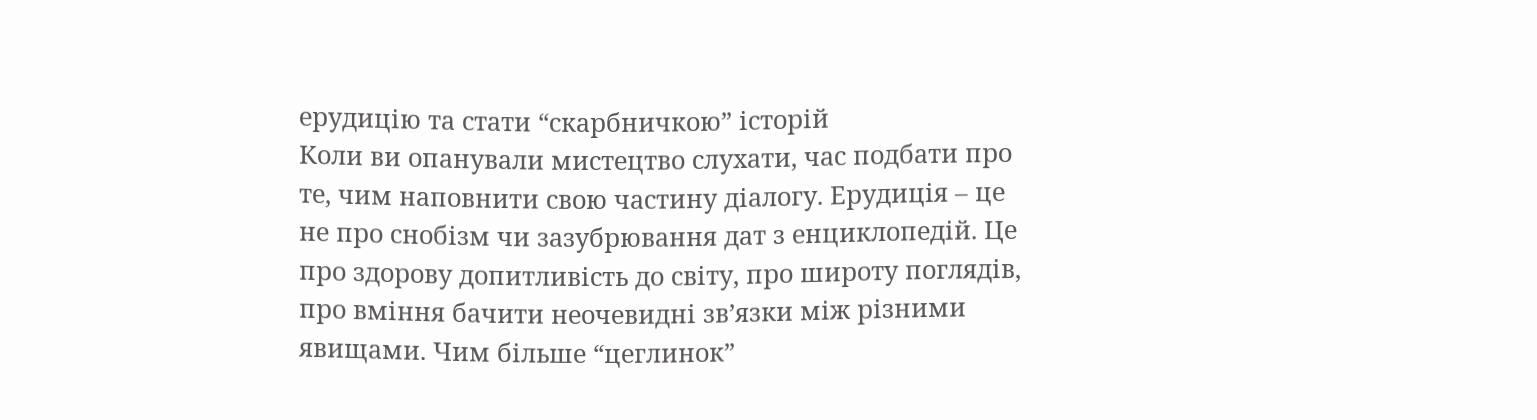ерудицію та стати “скарбничкою” історій
Коли ви опанували мистецтво слухати, час подбати про те, чим наповнити свою частину діалогу. Ерудиція – це не про снобізм чи зазубрювання дат з енциклопедій. Це про здорову допитливість до світу, про широту поглядів, про вміння бачити неочевидні зв’язки між різними явищами. Чим більше “цеглинок”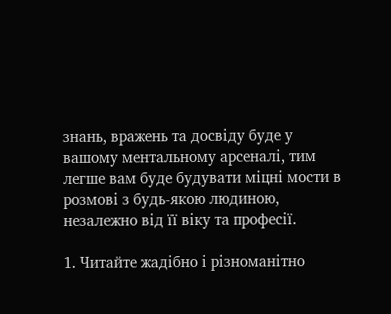знань, вражень та досвіду буде у вашому ментальному арсеналі, тим легше вам буде будувати міцні мости в розмові з будь-якою людиною, незалежно від її віку та професії.

1. Читайте жадібно і різноманітно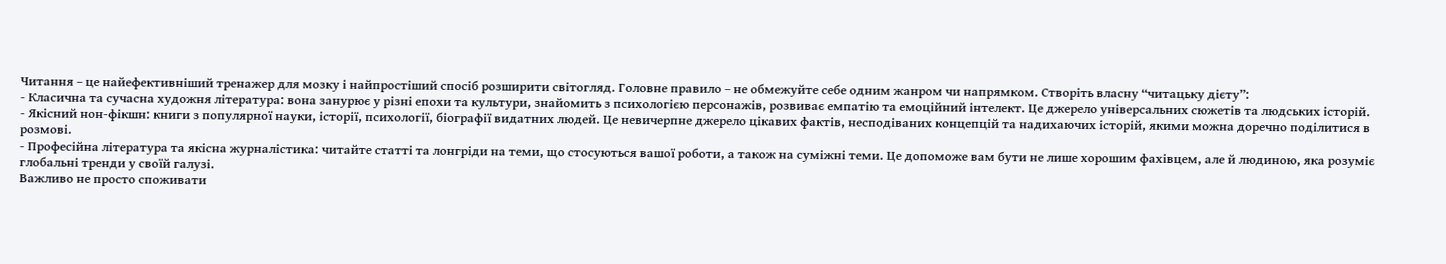Читання – це найефективніший тренажер для мозку і найпростіший спосіб розширити світогляд. Головне правило – не обмежуйте себе одним жанром чи напрямком. Створіть власну “читацьку дієту”:
- Класична та сучасна художня література: вона занурює у різні епохи та культури, знайомить з психологією персонажів, розвиває емпатію та емоційний інтелект. Це джерело універсальних сюжетів та людських історій.
- Якісний нон-фікшн: книги з популярної науки, історії, психології, біографії видатних людей. Це невичерпне джерело цікавих фактів, несподіваних концепцій та надихаючих історій, якими можна доречно поділитися в розмові.
- Професійна література та якісна журналістика: читайте статті та лонгріди на теми, що стосуються вашої роботи, а також на суміжні теми. Це допоможе вам бути не лише хорошим фахівцем, але й людиною, яка розуміє глобальні тренди у своїй галузі.
Важливо не просто споживати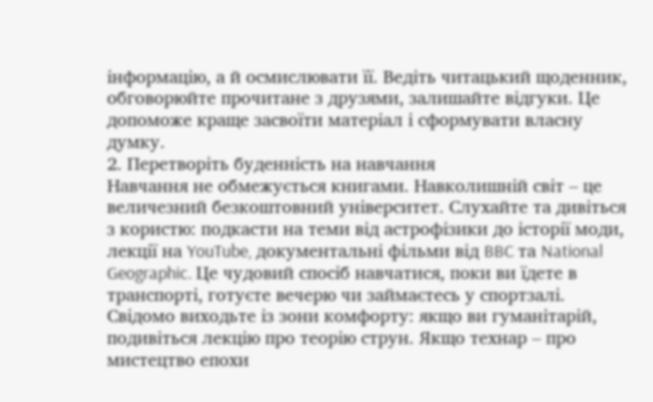інформацію, а й осмислювати її. Ведіть читацький щоденник, обговорюйте прочитане з друзями, залишайте відгуки. Це допоможе краще засвоїти матеріал і сформувати власну думку.
2. Перетворіть буденність на навчання
Навчання не обмежується книгами. Навколишній світ – це величезний безкоштовний університет. Слухайте та дивіться з користю: подкасти на теми від астрофізики до історії моди, лекції на YouTube, документальні фільми від BBC та National Geographic. Це чудовий спосіб навчатися, поки ви їдете в транспорті, готуєте вечерю чи займаєтесь у спортзалі. Свідомо виходьте із зони комфорту: якщо ви гуманітарій, подивіться лекцію про теорію струн. Якщо технар – про мистецтво епохи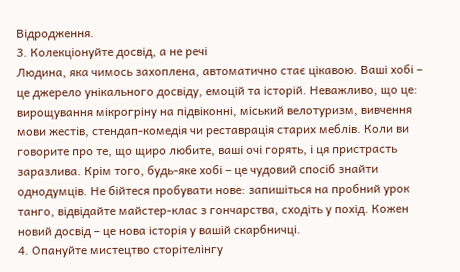Відродження.
3. Колекціонуйте досвід, а не речі
Людина, яка чимось захоплена, автоматично стає цікавою. Ваші хобі – це джерело унікального досвіду, емоцій та історій. Неважливо, що це: вирощування мікрогріну на підвіконні, міський велотуризм, вивчення мови жестів, стендап-комедія чи реставрація старих меблів. Коли ви говорите про те, що щиро любите, ваші очі горять, і ця пристрасть заразлива. Крім того, будь-яке хобі – це чудовий спосіб знайти однодумців. Не бійтеся пробувати нове: запишіться на пробний урок танго, відвідайте майстер-клас з гончарства, сходіть у похід. Кожен новий досвід – це нова історія у вашій скарбничці.
4. Опануйте мистецтво сторітелінгу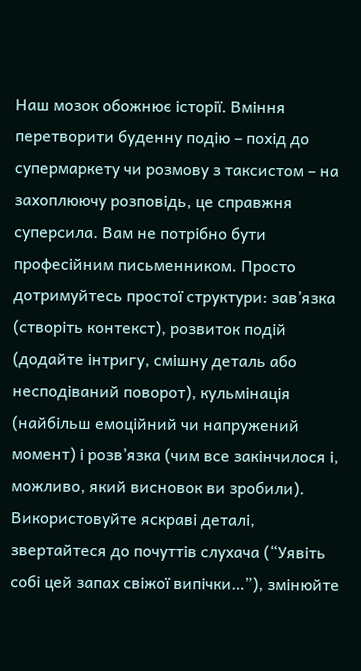Наш мозок обожнює історії. Вміння перетворити буденну подію – похід до супермаркету чи розмову з таксистом – на захоплюючу розповідь, це справжня суперсила. Вам не потрібно бути професійним письменником. Просто дотримуйтесь простої структури: зав’язка (створіть контекст), розвиток подій (додайте інтригу, смішну деталь або несподіваний поворот), кульмінація (найбільш емоційний чи напружений момент) і розв’язка (чим все закінчилося і, можливо, який висновок ви зробили). Використовуйте яскраві деталі, звертайтеся до почуттів слухача (“Уявіть собі цей запах свіжої випічки…”), змінюйте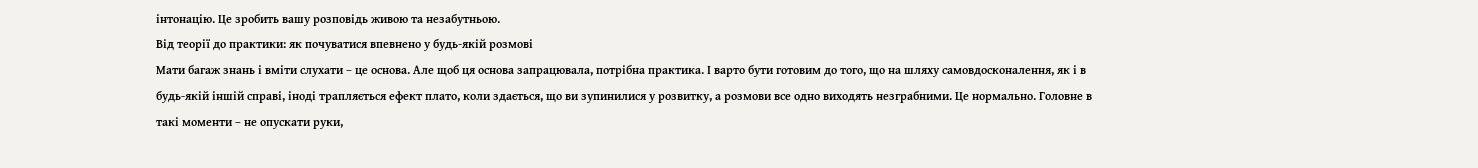інтонацію. Це зробить вашу розповідь живою та незабутньою.
Від теорії до практики: як почуватися впевнено у будь-якій розмові
Мати багаж знань і вміти слухати – це основа. Але щоб ця основа запрацювала, потрібна практика. І варто бути готовим до того, що на шляху самовдосконалення, як і в будь-якій іншій справі, іноді трапляється ефект плато, коли здається, що ви зупинилися у розвитку, а розмови все одно виходять незграбними. Це нормально. Головне в такі моменти – не опускати руки,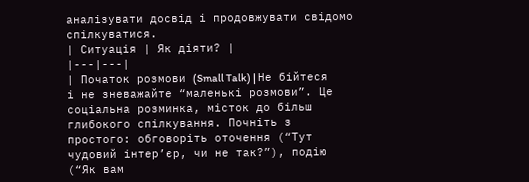аналізувати досвід і продовжувати свідомо спілкуватися.
| Ситуація | Як діяти? |
|---|---|
| Початок розмови (Small Talk) | Не бійтеся і не зневажайте “маленькі розмови”. Це соціальна розминка, місток до більш глибокого спілкування. Почніть з простого: обговоріть оточення (“Тут чудовий інтер’єр, чи не так?”), подію (“Як вам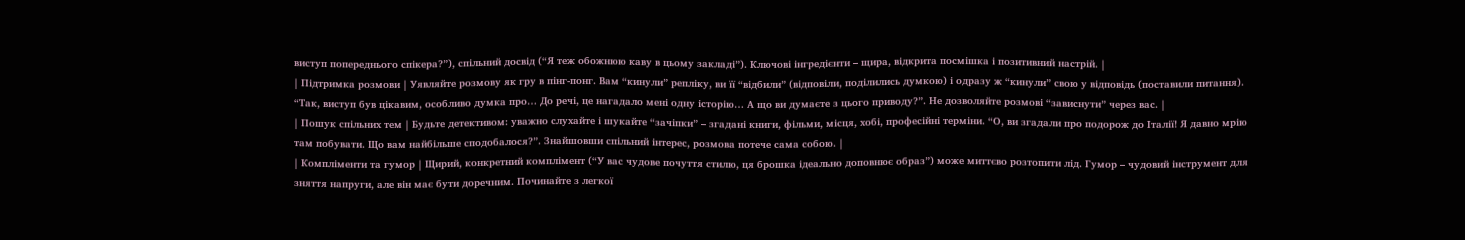виступ попереднього спікера?”), спільний досвід (“Я теж обожнюю каву в цьому закладі”). Ключові інгредієнти – щира, відкрита посмішка і позитивний настрій. |
| Підтримка розмови | Уявляйте розмову як гру в пінг-понг. Вам “кинули” репліку, ви її “відбили” (відповіли, поділились думкою) і одразу ж “кинули” свою у відповідь (поставили питання). “Так, виступ був цікавим, особливо думка про… До речі, це нагадало мені одну історію… А що ви думаєте з цього приводу?”. Не дозволяйте розмові “зависнути” через вас. |
| Пошук спільних тем | Будьте детективом: уважно слухайте і шукайте “зачіпки” – згадані книги, фільми, місця, хобі, професійні терміни. “О, ви згадали про подорож до Італії! Я давно мрію там побувати. Що вам найбільше сподобалося?”. Знайшовши спільний інтерес, розмова потече сама собою. |
| Компліменти та гумор | Щирий, конкретний комплімент (“У вас чудове почуття стилю, ця брошка ідеально доповнює образ”) може миттєво розтопити лід. Гумор – чудовий інструмент для зняття напруги, але він має бути доречним. Починайте з легкої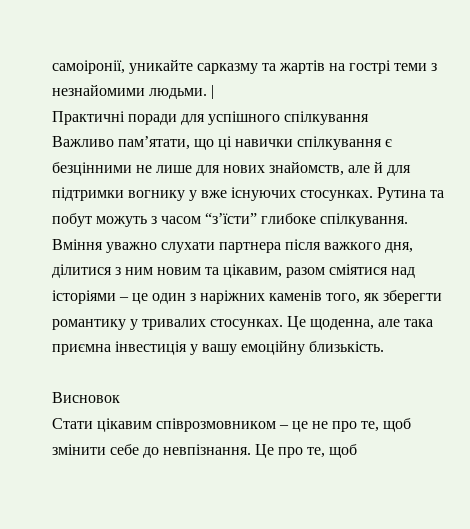самоіронії, уникайте сарказму та жартів на гострі теми з незнайомими людьми. |
Практичні поради для успішного спілкування
Важливо пам’ятати, що ці навички спілкування є безцінними не лише для нових знайомств, але й для підтримки вогнику у вже існуючих стосунках. Рутина та побут можуть з часом “з’їсти” глибоке спілкування. Вміння уважно слухати партнера після важкого дня, ділитися з ним новим та цікавим, разом сміятися над історіями – це один з наріжних каменів того, як зберегти романтику у тривалих стосунках. Це щоденна, але така приємна інвестиція у вашу емоційну близькість.

Висновок
Стати цікавим співрозмовником – це не про те, щоб змінити себе до невпізнання. Це про те, щоб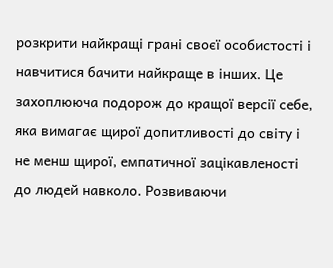розкрити найкращі грані своєї особистості і навчитися бачити найкраще в інших. Це захоплююча подорож до кращої версії себе, яка вимагає щирої допитливості до світу і не менш щирої, емпатичної зацікавленості до людей навколо. Розвиваючи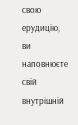свою ерудицію, ви наповнюєте свій внутрішній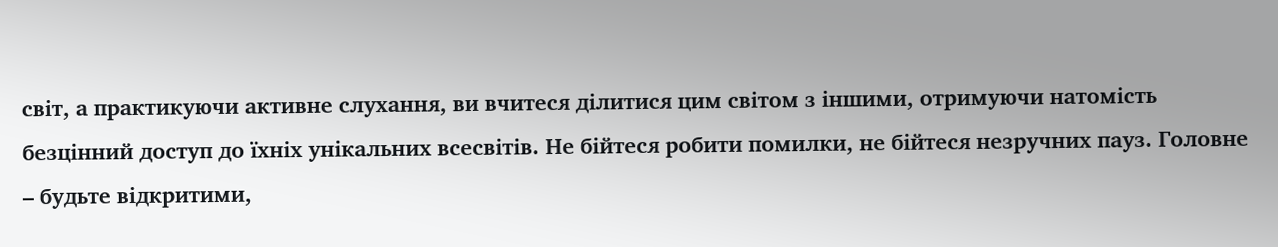світ, а практикуючи активне слухання, ви вчитеся ділитися цим світом з іншими, отримуючи натомість безцінний доступ до їхніх унікальних всесвітів. Не бійтеся робити помилки, не бійтеся незручних пауз. Головне – будьте відкритими,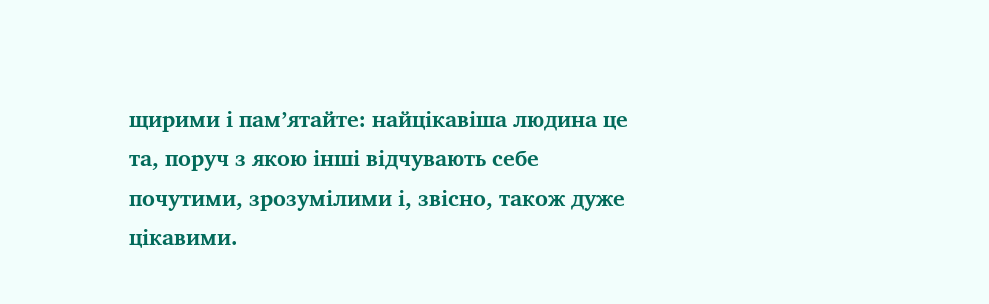щирими і пам’ятайте: найцікавіша людина це та, поруч з якою інші відчувають себе почутими, зрозумілими і, звісно, також дуже цікавими.